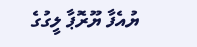ޔުއެފާ ޔޫރޮޕާ ލީގުގެ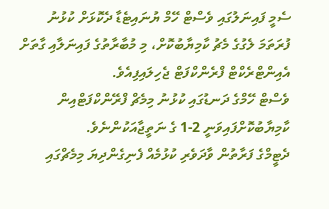ސެމީ ފައިނަލުގައި ވެސްޓް ހޭމް ޔުނައިޓެޑާ ދެކޮޅަށް ކުޅުނު ފުރަތަމަ ލެގުގެ މެޗު ކާމިޔާބުކޮށް، މި މުބާރާތުގެ ފައިނަލާއި ގާތަށް އެއިންޓްރެކްޓް ފްރެންކްފަޓް ޖެހިލައިފިއެވެ.
ވެސްޓް ހޭމްގެ ދަނޑުގައި ކުޅުނު މިމެޗް ފްރޭންކްފަޓްއިން ކާމިޔާބުކޮށްފައިވަނީ 2-1 ގެ ނަތީޖާއަކުންނެވެ.
ދެޓީމްގެ ފަރާތުން ވާދަވެރި ކުޅުމެއް ފެނިގެންދިޔަ މިމެޗްގައި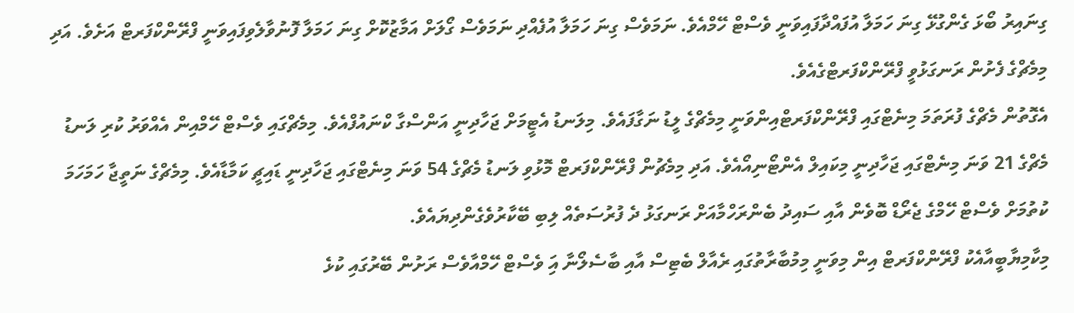ގިނައިރު ބޯޅަ ގެންގުޅޭ ގިނަ ހަމަލާ އުފައްދާފައިވަނީ ވެސްޓް ހޭމްއެވެ. ނަމަވެސް ގިނަ ހަމަލާ އުފެއްދި ނަމަވެސް ގޯލަށް އަމާޒުކޮށް ގިނަ ހަމަލާ ފޮނުވާލެވިފައިވަނީ ފްރޭންކްފަރޓް އަށެވެ. އަދި މިމެޗްގެ ފެށުން ރަނގަޅުވީ ފްރޭންކްފަރޓްގެއެވެ.
އެގޮތުން މެޗްގެ ފުރަތަމަ މިނެޓްގައި ފްރޭންކްފަރޓްއިންވަނީ މިމެޗްގެ ލީޑު ނަގާފައެވެ. މިލަނޑު އެޓީމަށް ޖަހާދިނީ އަންސްގާ ކްނައުފްއެވެ. މިމެޗްގައި ވެސްޓް ހޭމްއިން އެއްވަރު ކުރި ލަނޑު މެޗްގެ 21 ވަނަ މިނެޓްގައި ޖަހާދިނީ މިކައިލް އެންޓޯނިއޯއެވެ. އަދި މިމެޗުން ފްރޭންކްފަރޓް މޮޅުވި ލަނޑު މެޗްގެ 54 ވަނަ މިނެޓްގައި ޖަހާދިނީ ޑައިޗީ ކަމާޑާއެވެ. މިމެޗްގެ ނަތީޖާ ހަމަހަމަ ކުތުމަށް ވެސްޓް ހޭމްގެ ޖެރޯޑް ބޮވެން އާއި ސައިދު ބެންރަހްމާއަށް ރަނގަޅު ދެ ފުރުސަތެއް ލިބި ބޭކާރުވެގެންދިޔައެވެ.
މިކާމިޔާބީއާއެކު ފްރޭންކްފަރޓް އިން މިވަނީ މިމުބާރާތުގައި ރެއާލް ބެޓިސް އާއި ބާސެލޯނާ އަި ވެސްޓް ހޭމްއާވެސް ރަށުން ބޭރުގައި ކުޅެ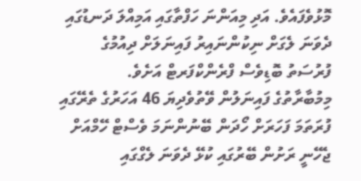މޮޅުވެފައެވެ. އަދި މިއަންނަ ހަފްތާގައި އަމިއްލަ ދަނޑުގައި ދެވަނަ ލެގަށް ނިކުންނައިރު ފައިނަލަށް ދިއުމުގެ ފުރުސަތު ބޮޑިވެސް ފްރެންކްފަރޓް އަށެވެ.
މިމުބާރާތުގެ ފައިނަލުން ވޭތުވެދިޔަ 46 އަހަރުގެ ތެރޭގައި ފުރަތަމަ ފަހަރަށް ހޯދަން ބޭނުންނަމަ ވެސްޓް ހޭމްއަށް ޖެހޭނީ ރަށުން ބޭރުގައި ކުޅޭ ދެވަނަ ލެގްގައި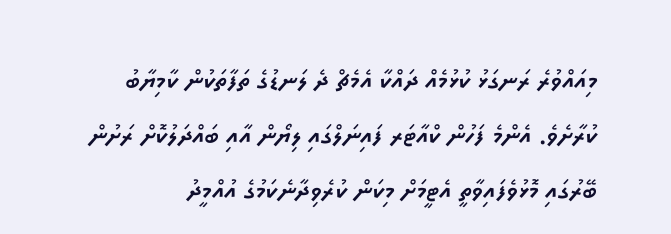މިއައްވުރެ ރަނގަޅު ކުޅުމެއް ދައްކާ އެމެޗް ދެ ލަނޑުގެ ތަފާތަކުން ކާމިޔާބު ކުރާށެވެ. އެންމެ ފަހުން ކްއާޓަރ ފައިނަލްގައި ލިޔޯން އާއި ބައްދަލުކޮށް ރަށުން ބޭރުގައި މޮޅުވެފައިވާތީ އެޓީމަށް މިކަން ކުރެވިދާނެކަމުގެ އުއްމީދު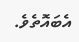އެބައޮތެވެ.